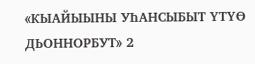«КЫАЙЫЫНЫ УҺАНСЫБЫТ ҮТҮӨ ДЬОННОРБУТ» 2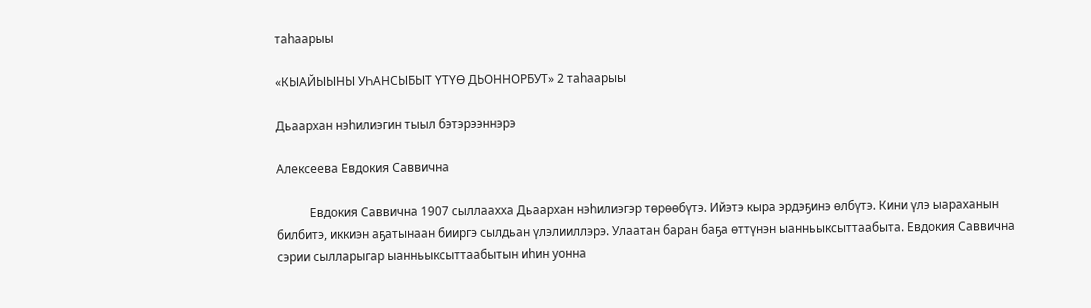таһаарыы

«КЫАЙЫЫНЫ УҺАНСЫБЫТ ҮТҮӨ ДЬОННОРБУТ» 2 таһаарыы

Дьаархан нэһилиэгин тыыл бэтэрээннэрэ

Алексеева Евдокия Саввична

           Евдокия Саввична 1907 сыллаахха Дьаархан нэһилиэгэр төрөөбүтэ. Ийэтэ кыра эрдэҕинэ өлбүтэ. Кини үлэ ыараханын билбитэ, иккиэн аҕатынаан бииргэ сылдьан үлэлииллэрэ. Улаатан баран баҕа өттүнэн ыанньыксыттаабыта. Евдокия Саввична сэрии сылларыгар ыанньыксыттаабытын иһин уонна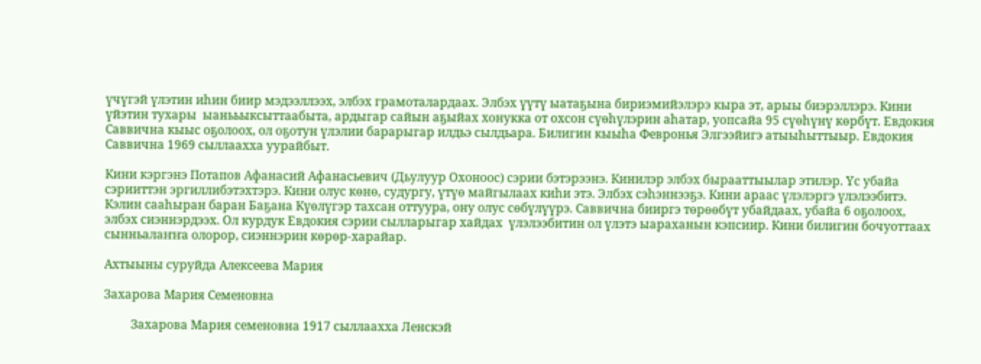үчүгэй үлэтин иһин биир мэдээллээх, элбэх грамоталардаах. Элбэх үүтү ыатаҕына бириэмийэлэрэ кыра эт, арыы биэрэллэрэ. Кини үйэтин тухары  ыанььыксыттаабыта, ардыгар сайын аҕыйах хонукка от охсон сүөһүлэрин аһатар, уопсайа 95 сүөһүнү көрбүт. Евдокия Саввична кыыс оҕолоох, ол оҕотун үлэлии барарыгар илдьэ сылдьара. Билигин кыыһа Февронья Элгээйигэ атыыһыттыыр. Евдокия Саввична 1969 сыллаахха уурайбыт.

Кини кэргэнэ Потапов Афанасий Афанасьевич (Дьулуур Охоноос) сэрии бэтэрээнэ. Кинилэр элбэх бырааттыылар этилэр. Үс убайа сэрииттэн эргиллибэтэхтэрэ. Кини олус көнө, судургу, үтүө майгылаах киһи этэ. Элбэх сэһэннээҕэ. Кини араас үлэлэргэ үлэлээбитэ. Кэлин сааһыран баран Баҕана Күөлүгэр тахсан оттуура, ону олус сөбүлүүрэ. Саввична бииргэ төрөөбүт убайдаах, убайа 6 оҕолоох, элбэх сиэннэрдээх. Ол курдук Евдокия сэрии сылларыгар хайдах  үлэлээбитин ол үлэтэ ыараханын кэпсиир. Кини билигин бочуоттаах сынньалаҥҥа олорор, сиэннэрин көрөр-харайар.

Ахтыыны суруйда Алексеева Мария

Захарова Мария Семеновна

         Захарова Мария семеновна 1917 сыллаахха Ленскэй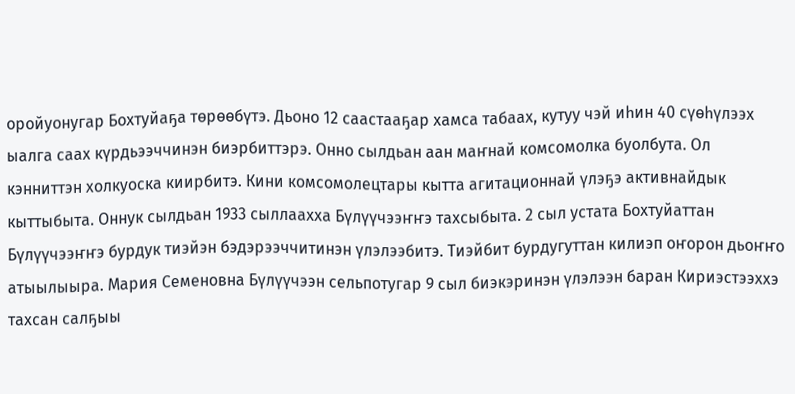оройуонугар Бохтуйаҕа төрөөбүтэ. Дьоно 12 саастааҕар хамса табаах, кутуу чэй иһин 40 сүөһүлээх ыалга саах күрдьээччинэн биэрбиттэрэ. Онно сылдьан аан маҥнай комсомолка буолбута. Ол кэнниттэн холкуоска киирбитэ. Кини комсомолецтары кытта агитационнай үлэҕэ активнайдык кыттыбыта. Оннук сылдьан 1933 сыллаахха Бүлүүчээҥҥэ тахсыбыта. 2 сыл устата Бохтуйаттан Бүлүүчээҥҥэ бурдук тиэйэн бэдэрээччитинэн үлэлээбитэ. Тиэйбит бурдугуттан килиэп оҥорон дьоҥҥо атыылыыра. Мария Семеновна Бүлүүчээн сельпотугар 9 сыл биэкэринэн үлэлээн баран Кириэстээххэ тахсан салҕыы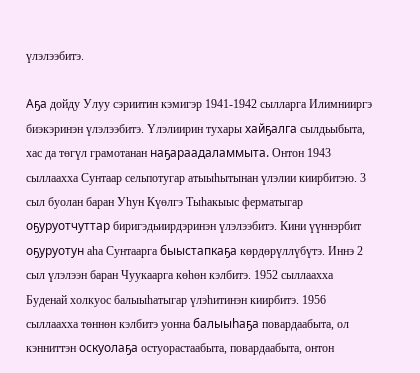үлэлээбитэ.

Аҕа дойду Улуу сэриитин кэмигэр 1941-1942 сылларга Илимнииргэ биэкэринэн үлэлээбитэ. Үлэлиирин тухары хайҕалга сылдьыбыта, хас да төгүл грамотанан наҕараадаламмыта. Онтон 1943 сыллаахха Сунтаар сельпотугар атыыһытынан үлэлии киирбитэю. 3 сыл буолан баран Уһун Күөлгэ Тыһакыыс ферматыгар оҕуруотчуттар биригэдьиирдэринэн үлэлээбитэ. Кини үүннэрбит оҕуруотун аһа Сунтаарга быыстапкаҕа көрдөрүллүбүтэ. Иннэ 2 сыл үлэлээн баран Чуукаарга көһөн кэлбитэ. 1952 сыллаахха Буденай холкуос балыыһатыгар үлэһитинэн киирбитэ. 1956 сыллаахха төннөн кэлбитэ уонна балыыһаҕа повардаабыта, ол кэнниттэн оскуолаҕа остуорастаабыта, повардаабыта, онтон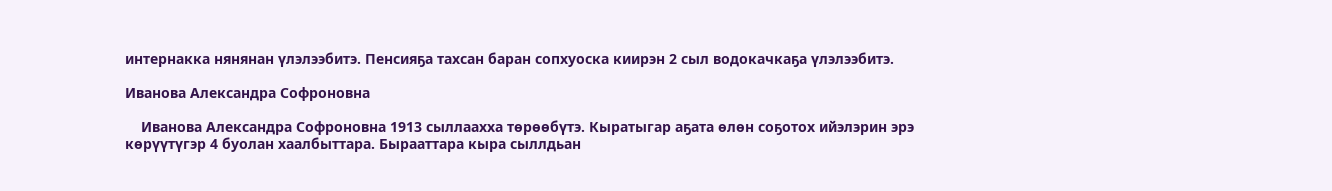интернакка нянянан үлэлээбитэ. Пенсияҕа тахсан баран сопхуоска киирэн 2 сыл водокачкаҕа үлэлээбитэ.

Иванова Александра Софроновна

    Иванова Александра Софроновна 1913 сыллаахха төрөөбүтэ. Кыратыгар аҕата өлөн соҕотох ийэлэрин эрэ көрүүтүгэр 4 буолан хаалбыттара. Бырааттара кыра сыллдьан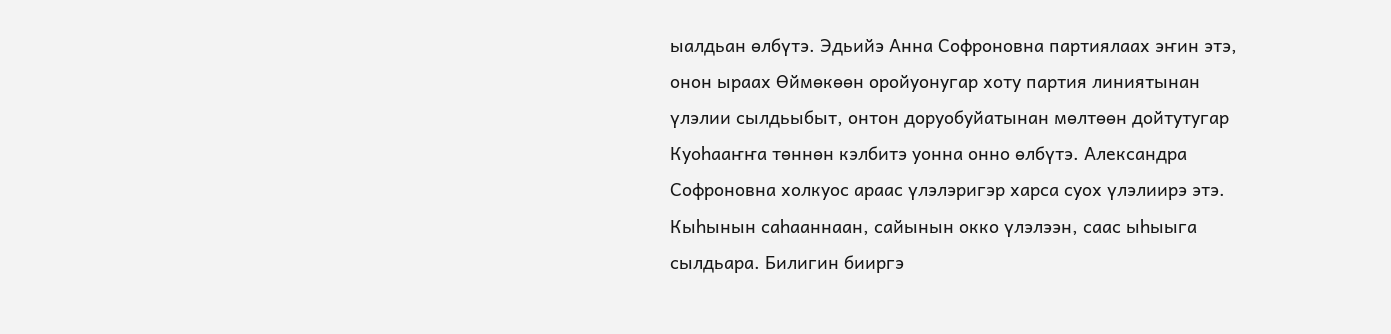ыалдьан өлбүтэ. Эдьийэ Анна Софроновна партиялаах эҥин этэ, онон ыраах Өймөкөөн оройуонугар хоту партия линиятынан үлэлии сылдьыбыт, онтон доруобуйатынан мөлтөөн дойтутугар Куоһааҥҥа төннөн кэлбитэ уонна онно өлбүтэ. Александра Софроновна холкуос араас үлэлэригэр харса суох үлэлиирэ этэ. Кыһынын саһааннаан, сайынын окко үлэлээн, саас ыһыыга сылдьара. Билигин бииргэ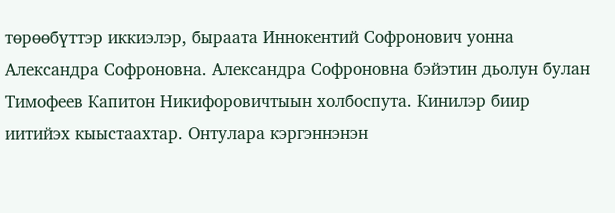төрөөбүттэр иккиэлэр, быраата Иннокентий Софронович уонна Александра Софроновна. Александра Софроновна бэйэтин дьолун булан Тимофеев Капитон Никифоровичтыын холбоспута. Кинилэр биир иитийэх кыыстаахтар. Онтулара кэргэннэнэн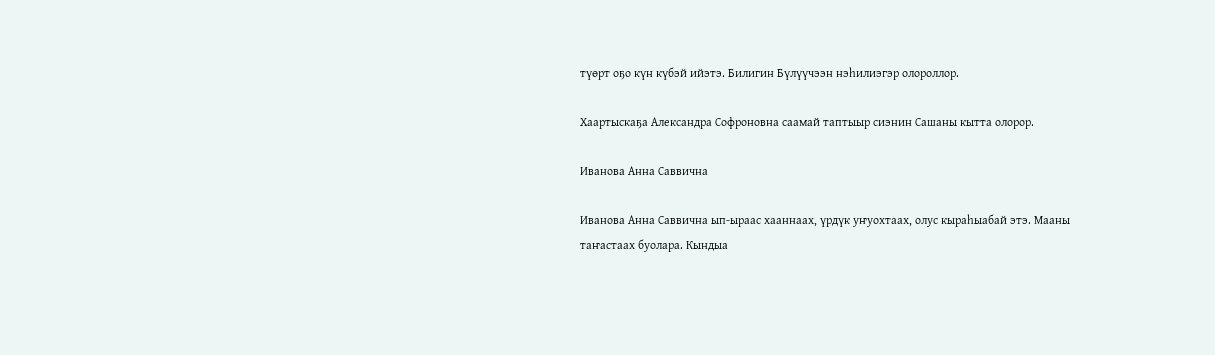түөрт оҕо күн күбэй ийэтэ. Билигин Бүлүүчээн нэһилиэгэр олороллор.

Хаартыскаҕа Александра Софроновна саамай таптыыр сиэнин Сашаны кытта олорор.

Иванова Анна Саввична

Иванова Анна Саввична ып-ыраас хааннаах, үрдүк уҥуохтаах, олус кыраһыабай этэ. Мааны таҥастаах буолара. Кындыа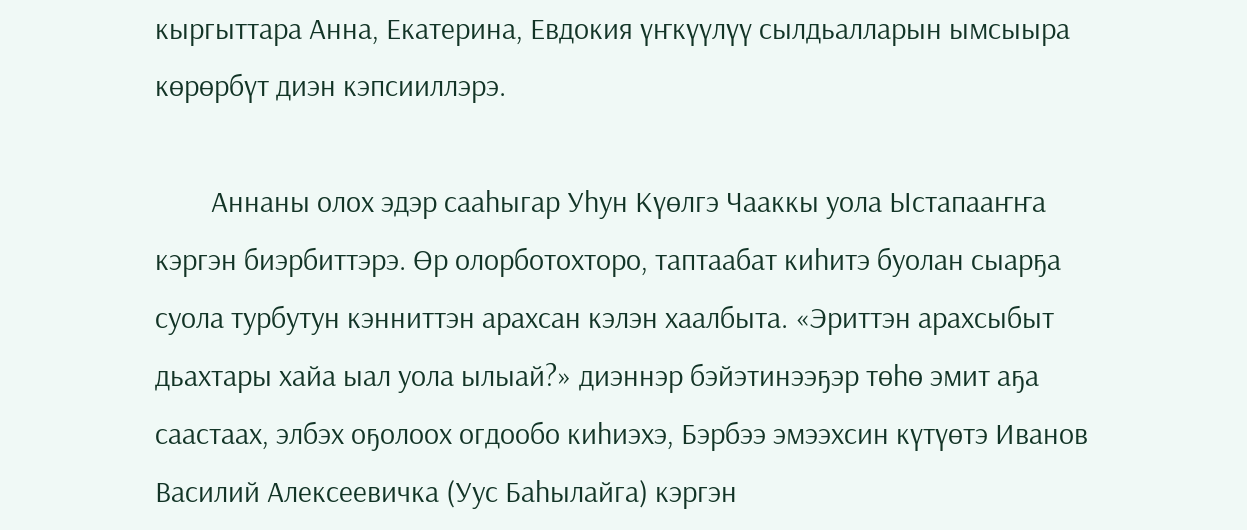кыргыттара Анна, Екатерина, Евдокия үҥкүүлүү сылдьалларын ымсыыра көрөрбүт диэн кэпсииллэрэ.

        Аннаны олох эдэр сааһыгар Уһун Күөлгэ Чааккы уола Ыстапааҥҥа кэргэн биэрбиттэрэ. Өр олорботохторо, таптаабат киһитэ буолан сыарҕа суола турбутун кэнниттэн арахсан кэлэн хаалбыта. «Эриттэн арахсыбыт дьахтары хайа ыал уола ылыай?» диэннэр бэйэтинээҕэр төһө эмит аҕа саастаах, элбэх оҕолоох огдообо киһиэхэ, Бэрбээ эмээхсин күтүөтэ Иванов Василий Алексеевичка (Уус Баһылайга) кэргэн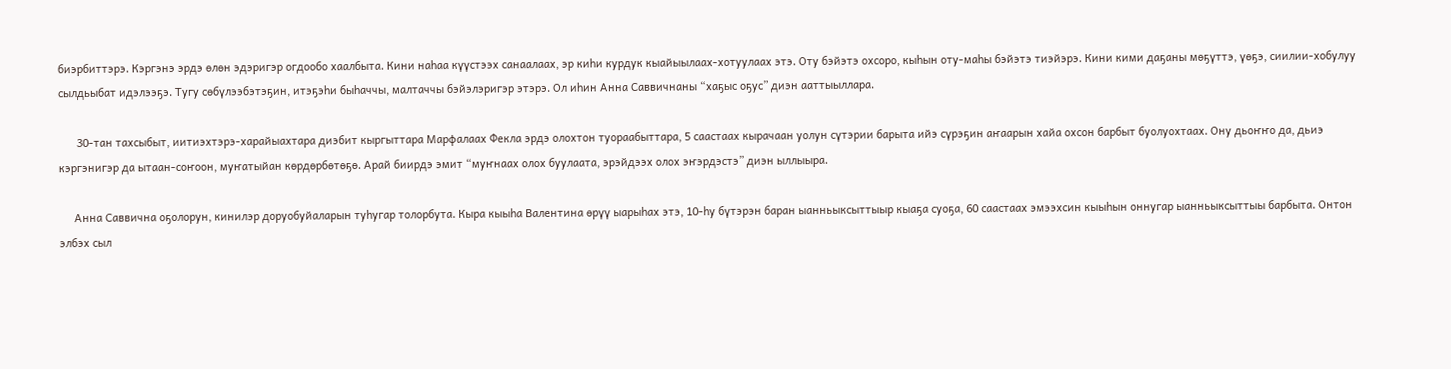биэрбиттэрэ. Кэргэнэ эрдэ өлөн эдэригэр огдообо хаалбыта. Кини наһаа күүстээх санаалаах, эр киһи курдук кыайыылаах-хотуулаах этэ. Оту бэйэтэ охсоро, кыһын оту-маһы бэйэтэ тиэйэрэ. Кини кими даҕаны мөҕүттэ, үөҕэ, сиилии-хобулуу сылдьыбат идэлээҕэ. Тугу сөбүлээбэтэҕин, итэҕэһи быһаччы, малтаччы бэйэлэригэр этэрэ. Ол иһин Анна Саввичнаны “хаҕыс оҕус” диэн ааттыыллара.

      30-тан тахсыбыт, иитиэхтэрэ-харайыахтара диэбит кыргыттара Марфалаах Фекла эрдэ олохтон туораабыттара, 5 саастаах кырачаан уолун сүтэрии барыта ийэ сүрэҕин аҥаарын хайа охсон барбыт буолуохтаах. Ону дьоҥҥо да, дьиэ кэргэнигэр да ытаан-соҥоон, муҥатыйан көрдөрбөтөҕө. Арай биирдэ эмит “муҥнаах олох буулаата, эрэйдээх олох эҥэрдэстэ” диэн ыллыыра.

     Анна Саввична оҕолорун, кинилэр доруобуйаларын туһугар толорбута. Кыра кыыһа Валентина өрүү ыарыһах этэ, 10-һу бүтэрэн баран ыанньыксыттыыр кыаҕа суоҕа, 60 саастаах эмээхсин кыыһын оннугар ыанньыксыттыы барбыта. Онтон элбэх сыл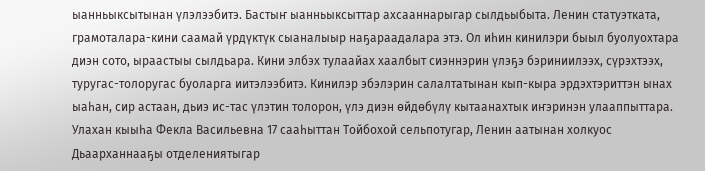ыанньыксытынан үлэлээбитэ. Бастыҥ ыанньыксыттар ахсааннарыгар сылдьыбыта. Ленин статуэтката, грамоталара-кини саамай үрдүктүк сыаналыыр наҕараадалара этэ. Ол иһин кинилэри быыл буолуохтара диэн сото, ыраастыы сылдьара. Кини элбэх тулаайах хаалбыт сиэннэрин үлэҕэ бэриниилээх, сүрэхтээх, туругас-толоругас буоларга иитэлээбитэ. Кинилэр эбэлэрин салалтатынан кып-кыра эрдэхтэриттэн ынах ыаһан, сир астаан, дьиэ ис-тас үлэтин толорон, үлэ диэн өйдөбүлү кытаанахтык иҥэринэн улааппыттара. Улахан кыыһа Фекла Васильевна 17 сааһыттан Тойбохой сельпотугар, Ленин аатынан холкуос Дьаарханнааҕы отделениятыгар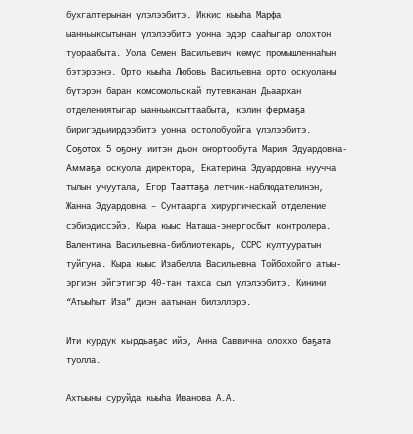бухгалтерынан үлэлээбитэ. Иккис кыыһа Марфа ыанньыксытынан үлэлээбитэ уонна эдэр сааһыгар олохтон туораабыта. Уола Семен Васильевич көмүс промышленнаһын бэтэрээнэ. Орто кыыһа Любовь Васильевна орто оскуоланы бүтэрэн баран комсомольскай путевканан Дьаархан отделениятыгар ыанньыксыттаабыта, кэлин фермаҕа биригэдьиирдээбитэ уонна остолобуойга үлэлээбитэ.  Соҕотох 5 оҕону иитэн дьон оҥортообута Мария Эдуардовна-Аммаҕа оскуола директора, Екатерина Эдуардовна нуучча тылын учуутала, Егор Тааттаҕа летчик-наблюдателинэн, Жанна Эдуардовна – Сунтаарга хирургическай отделение сэбиэдиссэйэ. Кыра кыыс Наташа-энергосбыт контролера. Валентина Васильевна-библиотекарь, ССРС култууратын туйгуна. Кыра кыыс Изабелла Васильевна Тойбохойго атыы-эргиэн эйгэтигэр 40-тан тахса сыл үлэлээбитэ. Кинини “Атыыһыт Иза” диэн аатынан билэллэрэ.

Ити курдук кырдьаҕас ийэ, Анна Саввична олоххо баҕата туолла.

Ахтыыны суруйда кыыһа Иванова А.А.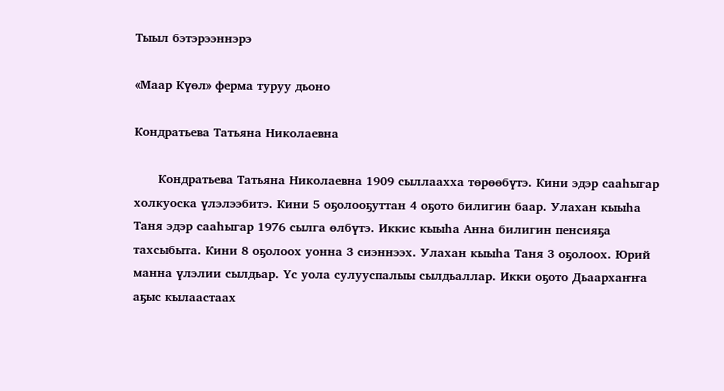Тыыл бэтэрээннэрэ

«Маар Күөл» ферма туруу дьоно

Кондратьева Татьяна Николаевна

      Кондратьева Татьяна Николаевна 1909 сыллаахха төрөөбүтэ. Кини эдэр сааһыгар холкуоска үлэлээбитэ. Кини 5 оҕолооҕуттан 4 оҕото билигин баар. Улахан кыыһа Таня эдэр сааһыгар 1976 сылга өлбүтэ. Иккис кыыһа Анна билигин пенсияҕа тахсыбыта. Кини 8 оҕолоох уонна 3 сиэннээх. Улахан кыыһа Таня 3 оҕолоох. Юрий манна үлэлии сылдьар. Үс уола сулууспалыы сылдьаллар. Икки оҕото Дьаархаҥҥа аҕыс кылаастаах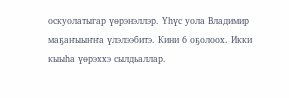оскуолатыгар үөрэнэллэр. Үһүс уола Владимир маҕаҥыыҥҥа үлэлээбитэ. Кини 6 оҕолоох. Икки кыыһа үөрэххэ сылдьаллар.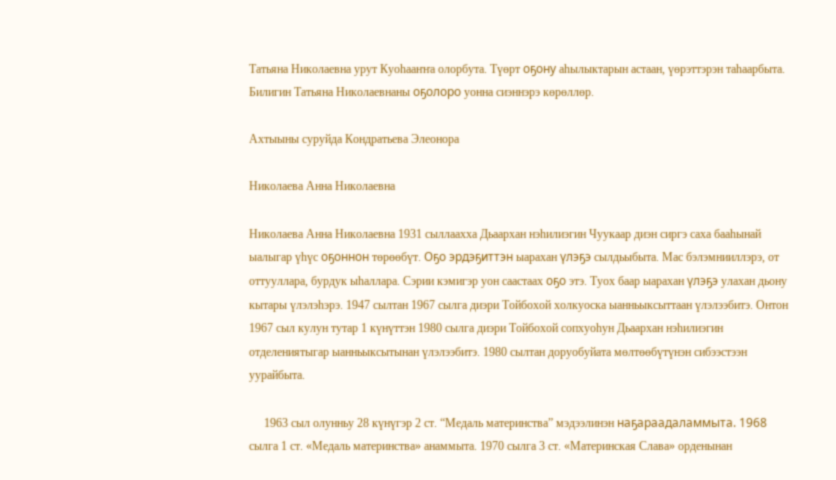Татьяна Николаевна урут Куоһааҥҥа олорбута. Түөрт оҕону аһылыктарын астаан, үөрэттэрэн таһаарбыта. Билигин Татьяна Николаевнаны оҕолоро уонна сиэннэрэ көрөллөр.

Ахтыыны суруйда Кондратьева Элеонора

Николаева Анна Николаевна

Николаева Анна Николаевна 1931 сыллаахха Дьаархан нэһилиэгин Чуукаар диэн сиргэ саха бааһынай ыалыгар үһүс оҕоннон төрөөбүт. Оҕо эрдэҕиттэн ыарахан үлэҕэ сылдьыбыта. Мас бэлэмнииллэрэ, от оттууллара, бурдук ыһаллара. Сэрии кэмигэр уон саастаах оҕо этэ. Туох баар ыарахан үлэҕэ улахан дьону кытары үлэлэһэрэ. 1947 сылтан 1967 сылга диэри Тойбохой холкуоска ыанньыксыттаан үлэлээбитэ. Онтон 1967 сыл кулун тутар 1 күнүттэн 1980 сылга диэри Тойбохой сопхуоһун Дьаархан нэһилиэгин отделениятыгар ыанньыксытынан үлэлээбитэ. 1980 сылтан доруобуйата мөлтөөбүтүнэн сибээстээн уурайбыта.

     1963 сыл олунньу 28 күнүгэр 2 ст. “Медаль материнства” мэдээлинэн наҕараадаламмыта. 1968 сылга 1 ст. «Медаль материнства» анаммыта. 1970 сылга 3 ст. «Материнская Слава» орденынан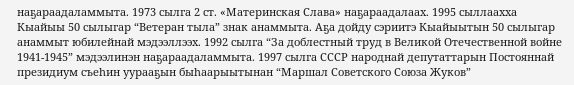наҕараадаламмыта. 1973 сылга 2 ст. «Материнская Слава» наҕараадалаах. 1995 сыллаахха Кыайыы 50 сылыгар “Ветеран тыла” знак анаммыта. Аҕа дойду сэриитэ Кыайыытын 50 сылыгар анаммыт юбилейнай мэдээллээх. 1992 сылга “За доблестный труд в Великой Отечественной войне 1941-1945” мэдээлинэн наҕараадаламмыта. 1997 сылга СССР народнай депутаттарын Постояннай президиум съеһин уурааҕын быһаарыытынан “Маршал Советского Союза Жуков”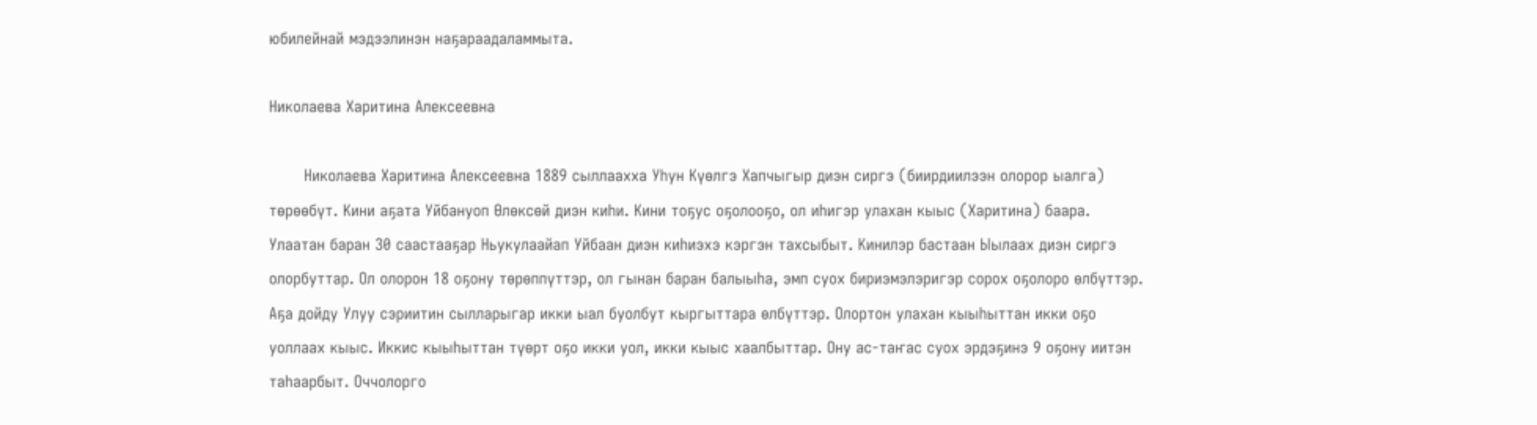юбилейнай мэдээлинэн наҕараадаламмыта.

Николаева Харитина Алексеевна

       Николаева Харитина Алексеевна 1889 сыллаахха Уһун Күөлгэ Хапчыгыр диэн сиргэ (биирдиилээн олорор ыалга) төрөөбүт. Кини аҕата Уйбануоп Өлөксөй диэн киһи. Кини тоҕус оҕолооҕо, ол иһигэр улахан кыыс (Харитина) баара. Улаатан баран 30 саастааҕар Ньукулаайап Уйбаан диэн киһиэхэ кэргэн тахсыбыт. Кинилэр бастаан Ыылаах диэн сиргэ олорбуттар. Ол олорон 18 оҕону төрөппүттэр, ол гынан баран балыыһа, эмп суох бириэмэлэригэр сорох оҕолоро өлбүттэр. Аҕа дойду Улуу сэриитин сылларыгар икки ыал буолбут кыргыттара өлбүттэр. Олортон улахан кыыһыттан икки оҕо уоллаах кыыс. Иккис кыыһыттан түөрт оҕо икки уол, икки кыыс хаалбыттар. Ону ас-таҥас суох эрдэҕинэ 9 оҕону иитэн таһаарбыт. Оччолорго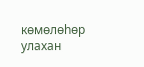көмөлөһөр улахан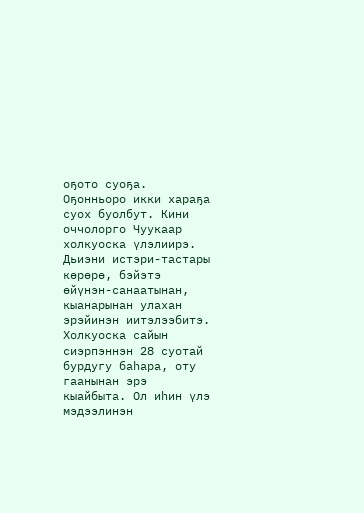оҕото суоҕа. Оҕонньоро икки хараҕа суох буолбут. Кини оччолорго Чуукаар холкуоска үлэлиирэ. Дьиэни истэри-тастары көрөрө, бэйэтэ өйүнэн-санаатынан, кыанарынан улахан эрэйинэн иитэлээбитэ. Холкуоска сайын сиэрпэннэн 28 суотай бурдугу баһара, оту гаанынан эрэ кыайбыта. Ол иһин үлэ мэдээлинэн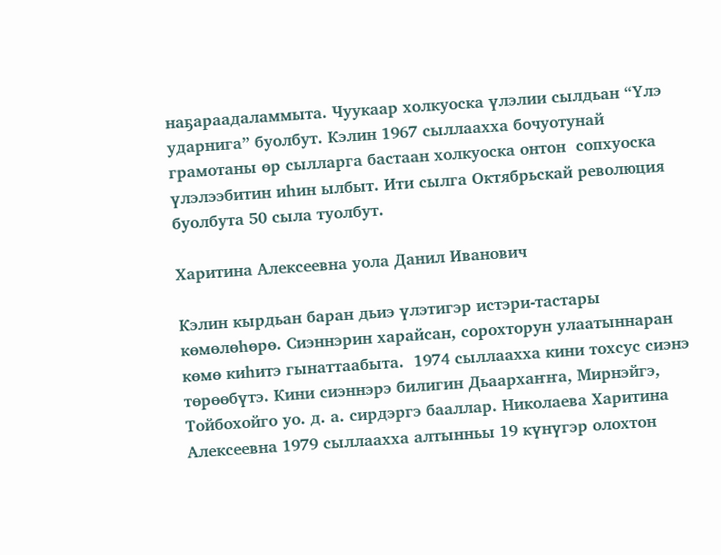наҕараадаламмыта. Чуукаар холкуоска үлэлии сылдьан “Үлэ ударнига” буолбут. Кэлин 1967 сыллаахха бочуотунай грамотаны өр сылларга бастаан холкуоска онтон  сопхуоска үлэлээбитин иһин ылбыт. Ити сылга Октябрьскай революция буолбута 50 сыла туолбут.

Харитина Алексеевна уола Данил Иванович

Кэлин кырдьан баран дьиэ үлэтигэр истэри-тастары көмөлөһөрө. Сиэннэрин харайсан, сорохторун улаатыннаран көмө киһитэ гынаттаабыта.  1974 сыллаахха кини тохсус сиэнэ төрөөбүтэ. Кини сиэннэрэ билигин Дьаархаҥҥа, Мирнэйгэ, Тойбохойго уо. д. а. сирдэргэ бааллар. Николаева Харитина Алексеевна 1979 сыллаахха алтынньы 19 күнүгэр олохтон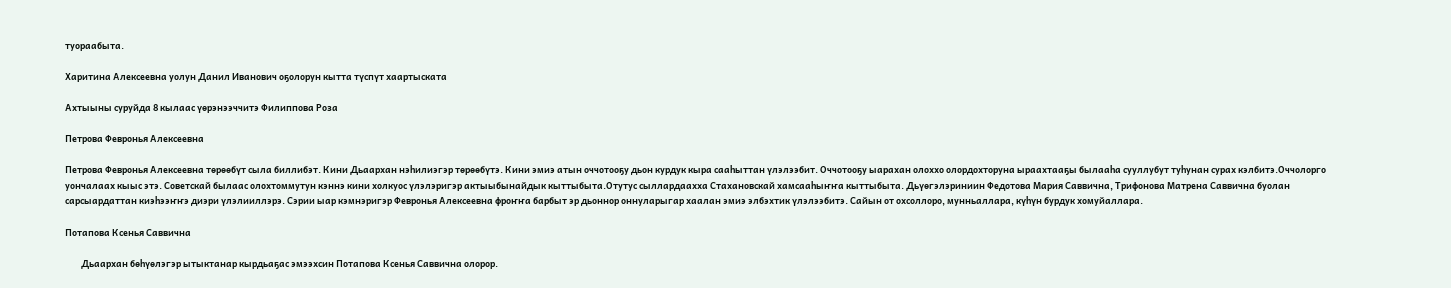туораабыта.

Харитина Алексеевна уолун Данил Иванович оҕолорун кытта түспүт хаартыската

Ахтыыны суруйда 8 кылаас үөрэнээччитэ Филиппова Роза

Петрова Февронья Алексеевна

Петрова Февронья Алексеевна төрөөбүт сыла биллибэт. Кини Дьаархан нэһилиэгэр төрөөбүтэ. Кини эмиэ атын оччотооҕу дьон курдук кыра сааһыттан үлэлээбит. Оччотооҕу ыарахан олоххо олордохторуна ыраахтааҕы былааһа сууллубут туһунан сурах кэлбитэ.Оччолорго уончалаах кыыс этэ. Советскай былаас олохтоммутун кэннэ кини холкуос үлэлэригэр актыыбынайдык кыттыбыта.Отутус сыллардаахха Стахановскай хамсааһыҥҥа кыттыбыта. Дьүөгэлэриниин Федотова Мария Саввична, Трифонова Матрена Саввична буолан сарсыардаттан киэһээҥҥэ диэри үлэлииллэрэ. Сэрии ыар кэмнэригэр Февронья Алексеевна фроҥҥа барбыт эр дьоннор оннуларыгар хаалан эмиэ элбэхтик үлэлээбитэ. Сайын от охсоллоро, мунньаллара, күһүн бурдук хомуйаллара.

Потапова Ксенья Саввична

        Дьаархан бөһүөлэгэр ытыктанар кырдьаҕас эмээхсин Потапова Ксенья Саввична олорор.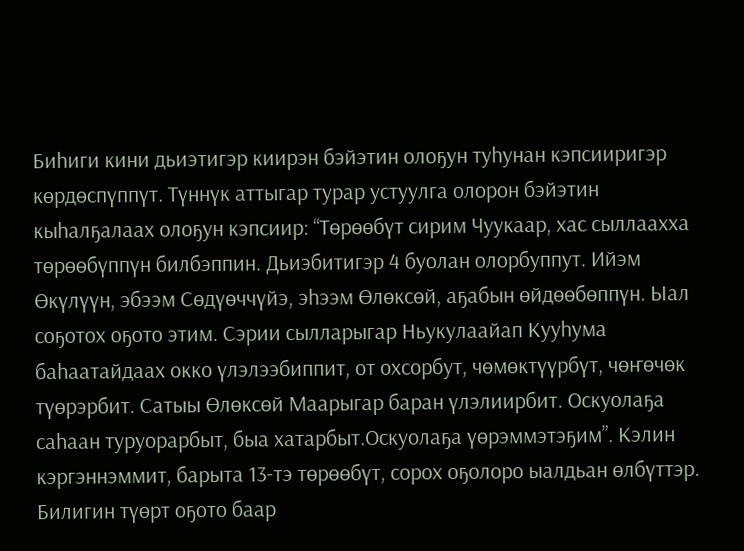Биһиги кини дьиэтигэр киирэн бэйэтин олоҕун туһунан кэпсииригэр көрдөспүппүт. Түннүк аттыгар турар устуулга олорон бэйэтин кыһалҕалаах олоҕун кэпсиир: “Төрөөбүт сирим Чуукаар, хас сыллаахха төрөөбүппүн билбэппин. Дьиэбитигэр 4 буолан олорбуппут. Ийэм Өкүлүүн, эбээм Сөдүөччүйэ, эһээм Өлөксөй, аҕабын өйдөөбөппүн. Ыал соҕотох оҕото этим. Сэрии сылларыгар Ньукулаайап Кууһума баһаатайдаах окко үлэлээбиппит, от охсорбут, чөмөктүүрбүт, чөҥөчөк түөрэрбит. Сатыы Өлөксөй Маарыгар баран үлэлиирбит. Оскуолаҕа саһаан туруорарбыт, быа хатарбыт.Оскуолаҕа үөрэммэтэҕим”. Кэлин кэргэннэммит, барыта 13-тэ төрөөбүт, сорох оҕолоро ыалдьан өлбүттэр. Билигин түөрт оҕото баар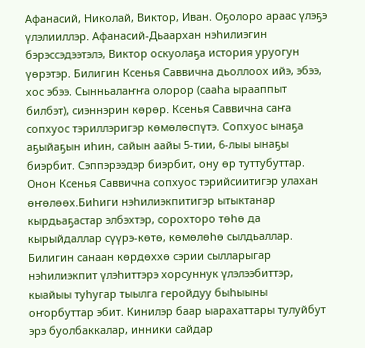Афанасий, Николай, Виктор, Иван. Оҕолоро араас үлэҕэ үлэлииллэр. Афанасий-Дьаархан нэһилиэгин бэрэссэдээтэлэ, Виктор оскуолаҕа история уруогун үөрэтэр. Билигин Ксенья Саввична дьоллоох ийэ, эбээ, хос эбээ. Сынньалаҥҥа олорор (сааһа ырааппыт билбэт), сиэннэрин көрөр. Ксенья Саввична саҥа сопхуос тэриллэригэр көмөлөспүтэ. Сопхуос ынаҕа аҕыйаҕын иһин, сайын аайы 5-тии, 6-лыы ынаҕы биэрбит. Сэппэрээдэр биэрбит, ону өр туттубуттар. Онон Ксенья Саввична сопхуос тэрийсиитигэр улахан өҥөлөөх.Биһиги нэһилиэкпитигэр ытыктанар кырдьаҕастар элбэхтэр, сорохторо төһө да кырыйдаллар сүүрэ-көтө, көмөлөһө сылдьаллар. Билигин санаан көрдөххө сэрии сылларыгар нэһилиэкпит үлэһиттэрэ хорсуннук үлэлээбиттэр, кыайыы туһугар тыылга геройдуу быһыыны оҥорбуттар эбит. Кинилэр баар ыарахаттары тулуйбут эрэ буолбаккалар, инники сайдар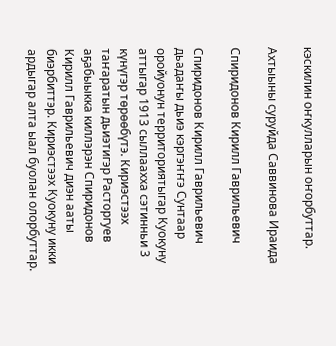кэскилин оҥкулларын оҥорбуттар.

Ахтыыны суруйда Саввинова Ираида

Спиридонов Кирилл Гаврильевич

Спиридонов Кирилл Гаврильевич дьадаҥы дьиэ кэргэҥҥэ Сунтаар оройуонун территориятыгар Куокуну аттыгар 1913 сыллаахха сэтинньи 3 күнүгэр төрөөбүтэ. Кириэстээх таҥаратын дьиэтигэр Расторгуев аҕабыыкка киллэрэн Спиридонов Кирилл Гаврильевич диэн ааты биэрбиттэр. Кириэстээх Куокуну икки ардыгар алта ыал буолан олорбуттар.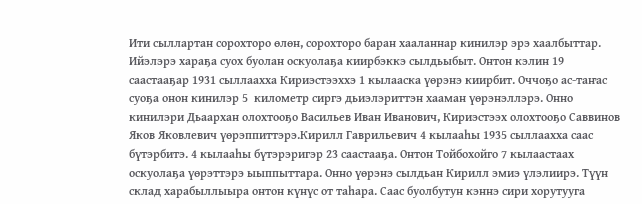Ити сыллартан сорохторо өлөн, сорохторо баран хааланнар кинилэр эрэ хаалбыттар. Ийэлэрэ хараҕа суох буолан оскуолаҕа киирбэккэ сылдьыбыт. Онтон кэлин 19 саастааҕар 1931 сыллаахха Кириэстээххэ 1 кылааска үөрэнэ киирбит. Оччоҕо ас-таҥас суоҕа онон кинилэр 5  километр сиргэ дьиэлэриттэн хааман үөрэнэллэрэ. Онно кинилэри Дьаархан олохтооҕо Васильев Иван Иванович, Кириэстээх олохтооҕо Саввинов Яков Яковлевич үөрэппиттэрэ.Кирилл Гаврильевич 4 кылааһы 1935 сыллаахха саас бүтэрбитэ. 4 кылааһы бүтэрэригэр 23 саастааҕа. Онтон Тойбохойго 7 кылаастаах оскуолаҕа үөрэттэрэ ыыппыттара. Онно үөрэнэ сылдьан Кирилл эмиэ үлэлиирэ. Түүн склад харабыллыыра онтон күнүс от таһара. Саас буолбутун кэннэ сири хорутууга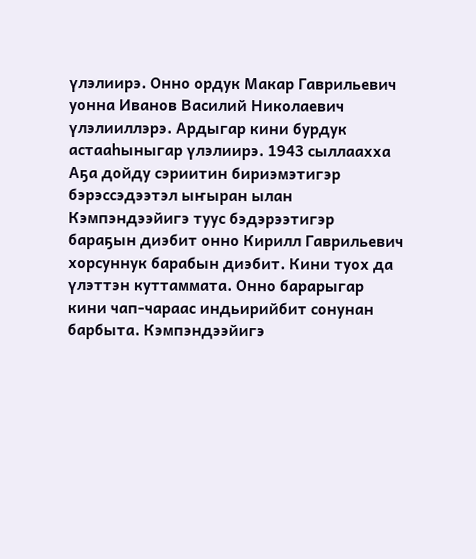үлэлиирэ. Онно ордук Макар Гаврильевич уонна Иванов Василий Николаевич үлэлииллэрэ. Ардыгар кини бурдук астааһыныгар үлэлиирэ. 1943 сыллаахха Аҕа дойду сэриитин бириэмэтигэр бэрэссэдээтэл ыҥыран ылан Кэмпэндээйигэ туус бэдэрээтигэр бараҕын диэбит онно Кирилл Гаврильевич хорсуннук барабын диэбит. Кини туох да үлэттэн куттаммата. Онно барарыгар кини чап-чараас индьирийбит сонунан барбыта. Кэмпэндээйигэ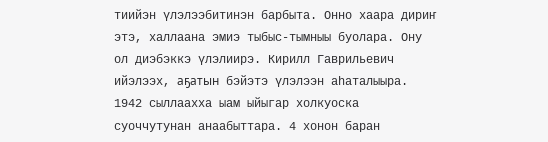тиийэн үлэлээбитинэн барбыта. Онно хаара дириҥ этэ, халлаана эмиэ тыбыс-тымныы буолара. Ону ол диэбэккэ үлэлиирэ. Кирилл Гаврильевич ийэлээх, аҕатын бэйэтэ үлэлээн аһаталыыра. 1942 сыллаахха ыам ыйыгар холкуоска суоччутунан анаабыттара. 4 хонон баран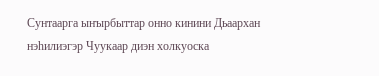Сунтаарга ыҥырбыттар онно кинини Дьаархан нэһилиэгэр Чуукаар диэн холкуоска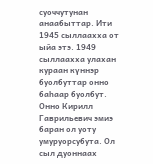суоччутунан анаабыттар. Ити 1945 сыллаахха от ыйа этэ. 1949 сыллаахха улахан кураан күннэр буолбуттар онно баһаар буолбут. Онно Кирилл Гаврильевич эмиэ баран ол уоту умуруорсубута. Ол сыл дуоннаах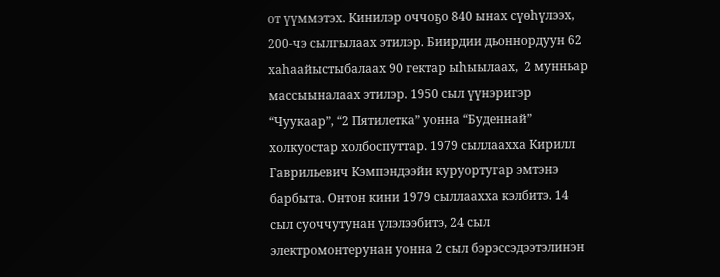от үүммэтэх. Кинилэр оччоҕо 840 ынах сүөһүлээх, 200-чэ сылгылаах этилэр. Биирдии дьоннордуун 62 хаһаайыстыбалаах 90 гектар ыһыылаах,  2 мунньар массыыналаах этилэр. 1950 сыл үүнэригэр “Чуукаар”, “2 Пятилетка” уонна “Буденнай” холкуостар холбоспуттар. 1979 сыллаахха Кирилл Гаврильевич Кэмпэндээйи куруортугар эмтэнэ барбыта. Онтон кини 1979 сыллаахха кэлбитэ. 14 сыл суоччутунан үлэлээбитэ, 24 сыл электромонтерунан уонна 2 сыл бэрэссэдээтэлинэн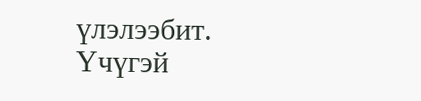үлэлээбит. Үчүгэй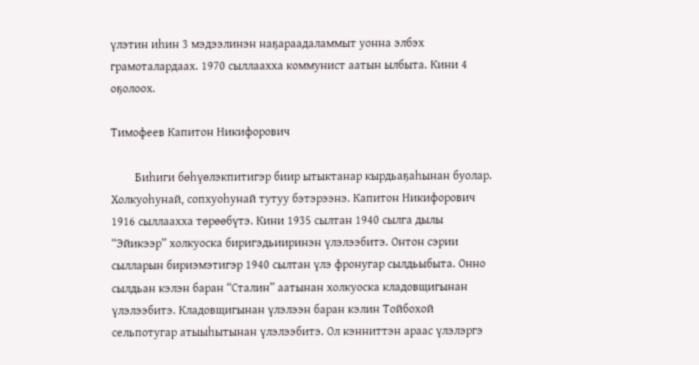үлэтин иһин 3 мэдээлинэн наҕараадаламмыт уонна элбэх грамоталардаах. 1970 сыллаахха коммунист аатын ылбыта. Кини 4 оҕолоох.

Тимофеев Капитон Никифорович

        Биһиги бөһүөлэкпитигэр биир ытыктанар кырдьаҕаһынан буолар. Холкуоһунай, сопхуоһунай тутуу бэтэрээнэ. Капитон Никифорович 1916 сыллаахха төрөөбүтэ. Кини 1935 сылтан 1940 сылга дылы “Эйикээр” холкуоска биригэдьииринэн үлэлээбитэ. Онтон сэрии сылларын бириэмэтигэр 1940 сылтан үлэ фронугар сылдьыбыта. Онно сылдьан кэлэн баран “Сталин” аатынан холкуоска кладовщигынан үлэлээбитэ. Кладовщигынан үлэлээн баран кэлин Тойбохой сельпотугар атыыһытынан үлэлээбитэ. Ол кэнниттэн араас үлэлэргэ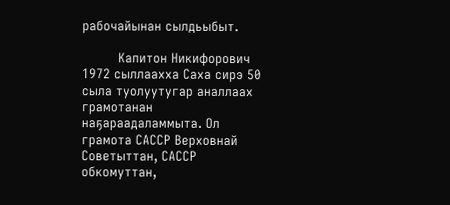рабочайынан сылдьыбыт.

         Капитон Никифорович 1972 сыллаахха Саха сирэ 50 сыла туолуутугар аналлаах грамотанан наҕараадаламмыта. Ол грамота САССР Верховнай Советыттан, САССР обкомуттан,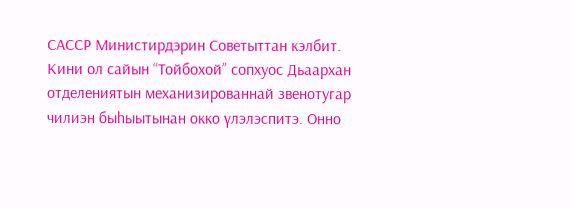САССР Министирдэрин Советыттан кэлбит. Кини ол сайын “Тойбохой” сопхуос Дьаархан отделениятын механизированнай звенотугар чилиэн быһыытынан окко үлэлэспитэ. Онно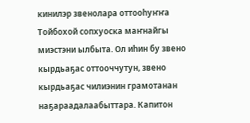кинилэр звенолара оттооһуҥҥа Тойбохой сопхуоска маҥнайгы миэстэни ылбыта. Ол иһин бу звено кырдьаҕас оттооччутун, звено кырдьаҕас чилиэнин грамотанан наҕараадалаабыттара. Капитон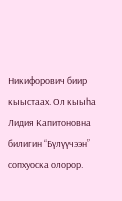Никифорович биир кыыстаах. Ол кыыһа Лидия Капитоновна билигин “Бүлүүчээн” сопхуоска олорор.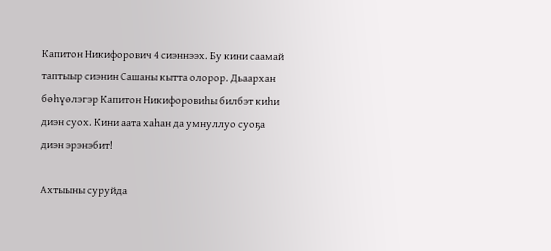Капитон Никифорович 4 сиэннээх. Бу кини саамай таптыыр сиэнин Сашаны кытта олорор. Дьаархан бөһүөлэгэр Капитон Никифоровиһы билбэт киһи диэн суох. Кини аата хаһан да умнуллуо суоҕа диэн эрэнэбит!

Ахтыыны суруйда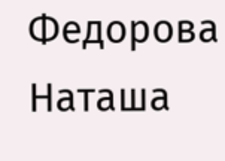Федорова Наташа